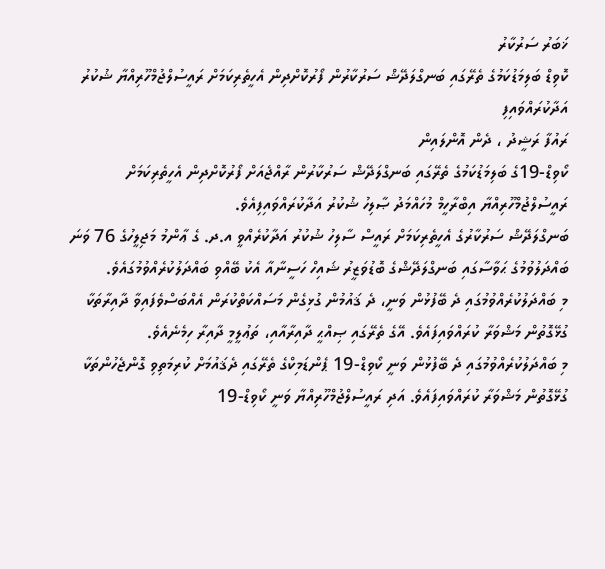ޚަބަރު ސަރުކާރު
ކޮވިޑް ބަލިމަޑުކަމުގެ ތެރޭގައި ބަނގްލަދޭޝް ސަރުކާރުން ފޯރުކޮށްދިން އެހީތެރިކަމަށް ރައީސުލްޖުމްހޫރިއްޔާ ޝުކުރު އަދާކުރައްވައިފި
ރައުފާ ރަޝީދު ، ދެން އޮންލައިން
ކޯވިޑް-19ގެ ބަލިމަޑުކަމުގެ ތެރޭގައި ބަނގްލަދޭޝް ސަރުކާރުން ރާއްޖެއަށް ފޯރުކޮށްދިން އެހީތެރިކަމަށް ރައީސުލްޖުމްހޫރިއްޔާ އިބްރާހީމް މުހައްމަދު ޞާލިހު ޝުކުރު އަދާކުރައްވައިފިއެވެ.
ބަނގްލަދޭޝް ސަރުކާރުގެ އެހީތެރިކަމަށް ރައީސް ސާލިހު ޝުކުރު އަދާކުރެއްވީ އ.ދ. ގެ ޢާންމު މަޖިލީހުގެ 76 ވަނަ ބައްދަލުވުމުގެ ޙަވާސާގައި ބަނގްލަދޭޝްގެ ބޮޑުވަޒީރު ޝައިހް ހަސީނާއާ އެކު ބޭއްވި ބައްދަލުކުރެއްވުމުގައެވެ.
މި ބައްދަލުކުރެއްވުމުގައި ދެ ބޭފުޅުން ވަނީ، ދެ ޤައުމުން ގުޅިގެން މަސައްކަތްކުރަން އެއްބަސްވެފައިވާ ދާއިރާތަކާ ގުޅޭގޮތުން މަޝްވަރާ ކުރައްވައިފައެވެ. އޭގެ ތެރޭގައި ޞިއްޙީ ދާއިރާއާއި، ތަޢުލީމީ ދާއިރާ ހިމެނެއެވެ.
މި ބައްދަލުކުރެއްވުމުގައި ދެ ބޭފުޅުން ވަނީ ކޯވިޑް-19 ޕެންޑަމިކްގެ ތެރޭގައި ދެޤައުމަށް ކުރިމަތިވި ގޮންޖެހުންތަކާ ގުޅޭގޮތުން މަޝްވަރާ ކުރައްވައިފައެވެ. އަދި ރައީސުލްޖުމްހޫރިއްޔާ ވަނީ ކޯވިޑް-19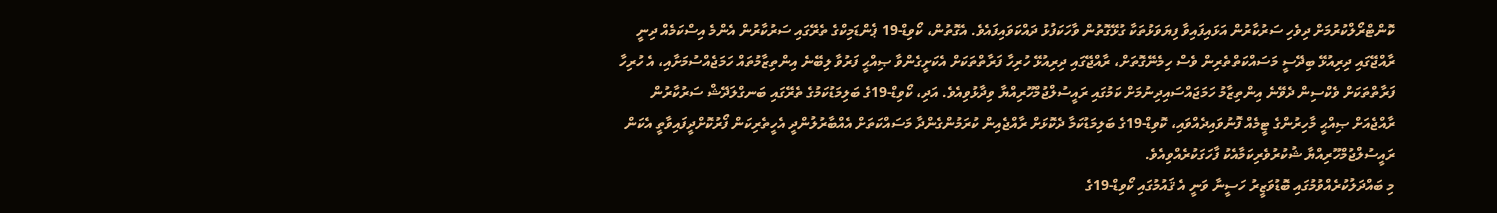ކޮންޓްރޯލްކުރުމަށް ދިވެހި ސަރުކާރުން އަޅައިފައިވާ ފިޔަވަޅުތަކާ ގުޅޭގޮތުން ވާހަކަފުޅު ދައްކަވައިފައެވެ. އެގޮތުން، ކޯވިޑް-19 ޕެންޑަމިކްގެ ތެރޭގައި ސަރުކާރުން އެންމެ އިސްކަމެއް ދިނީ ރާއްޖޭގައި ދިރިއުޅޭ ބިދޭސީ މަސައްކަތްތެރިން ވެސް ހިމެނޭގޮތަށް، ރާއްޖޭގައި ދިރިއުޅޭ ހުރިހާ ފަރާތްތަކަށް އެކަށީގެންވާ ޞިއްޙީ ފަރުވާ ލިބޭނެ އިންތިޒާމުތައް ހަމަޖެއްސުމަށާއި، އެ ހުރިހާ ފަރާތްތަކަށް ވެކްސިން ދެވޭނެ އިންތިޒާމު ހަމަޖައްސައިދިނުމަށް ކަމުގައި ރައީސުލްޖުމްހޫރިއްޔާ ވިދާޅުވިއެވެ. އަދި، ކޯވިޑް-19ގެ ބަލިމަޑުކަމުގެ ތެރޭގައި ބަނގްލަދޭޝް ސަރުކާރުން ރާއްޖެއަށް ޞިއްޙީ މާހިރުންގެ ޓީމެއް ފޮނުވައިދެއްވައި، ކޮވިޑް-19ގެ ބަލިމަޑުކަމާ ދެކޮޅަށް ރާއްޖެއިން ކުރަމުންގެންދާ މަސައްކަތަށް އެއްބާރުލުންދީ އެހީތެރިކަން ފޯރުކޮށްދީފައިވާތީ އެކަން ރައީސުލްޖުމްހޫރިއްޔާ ޝުކުރުވެރިކަމާއެކު ފާހަގަކުރެއްވިއެވެ.
މި ބައްދަލުކުރެއްވުމުގައި ބޮޑުވަޒީރު ހަސީނާ ވަނީ އެ ޤައުމުގައި ކޯވިޑް-19ގެ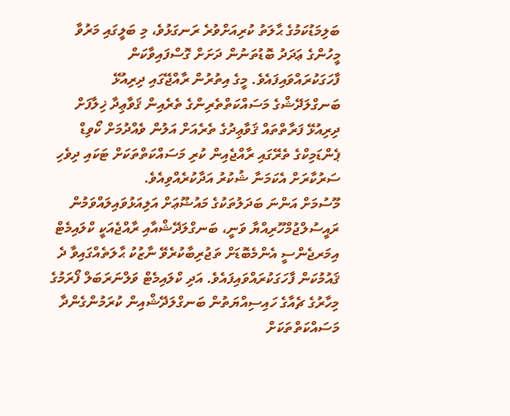ބަލިމަޑުކަމުގެ ޙާލަތު ކުރިއަށްވުރެ ރަނގަޅުވެ، މި ބަލީގައި މަރުވާ މީހުންގެ ޢަދަދު ބޮޑުތަނުން ދަށަށް ގޮސްފައިވާކަން ފާހަގަކުރައްވައިފައެވެ. މީގެ އިތުރުން ރާއްޖޭގައި ދިރިއުޅޭ ބަނގްލަދޭޝްގެ މަސައްކަތްތެރިންގެ ތެރެއިން ޤަވާޢިދާ ޚިލާފަށް ދިރިއުޅޭ ފަރާތްތައް ޤަވާޢިދުގެ ތެރެއަށް އަލުން ވެއްދުމަށް ކޯވިޑް ޕެންޑަމިކްގެ ތެރޭގައި ރާއްޖެއިން ކުރި މަސައްކަތްތަކަށް ޓަކައި ދިވެހި ސަރުކާރަށް އެކަމަނާ ޝުކުރު އަދާކުރެއްވިއެވެ.
މޫސުމަށް އަންނަ ބަދަލުތަކުގެ މައުޟޫޢަށް އަލިއަޅުވައިލައްވަމުން ރައީސުލްޖުމްހޫރިއްޔާ ވަނީ، ބަނގްލަދޭޝްއާއި ރާއްޖެއަކީ ކްލައިމެޓް އިމަރޖެންސީ އެންމެބޮޑަށް ތަޖުރިބާކުރެވޭ ނާޒުކު ޙާލަތެއްގައިވާ ދެ ޤައުމުކަން ފާހަގަކުރައްވައިފައެވެ. އަދި ކްލައިމެޓް ވަލްނަރަބަލް ފޯރަމުގެ މިހާރުގެ ޗެއާގެ ހައިސިއްޔަތުން ބަނގްލަދޭޝްއިން ކުރަމުންގެންދާ މަސައްކަތްތަކަށް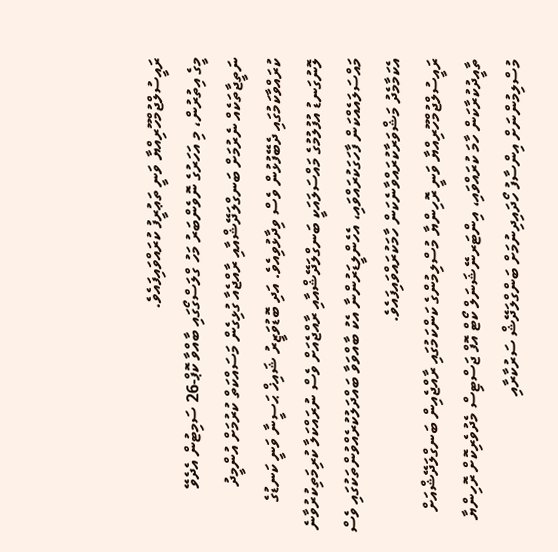ރައީސުލްޖުމްހޫރިއްޔާ ވަނީ ތަޢުރީފު ކުރައްވައިފައެވެ.
މީގެ އިތުރުން، މި އަހަރުގެ ނޮވެންބަރު މަހު ގްލަސްގޯގައި ބާއްވާ ކޮޕް-26 ސަމިޓުން އެދެވޭ ނަތީޖާތަކެއް ނެރުމަށް ބަނގްލަދޭޝްއާއި ރާއްޖެއާ ގުޅިގެން މަސައްކަތް ކުރުމަށް އުންމީދު ކުރައްވާކަމުގައި ދެބޭފުޅުން ވެސް ވިދާޅުވިއެވެ. އަދި ބޮޑުވަޒީރު ޝައިޚް ޙަސީނާ ވަނީ ކަނޑުގެ ލޮނުގަނޑު އުފުލުމުގެ މައްސަލައަކީ ބަނގްލަދޭޝްއާއި ރާއްޖެއަށް ވެސް ނުރައްކަލާ ކުރިމަތިކުރުވާނެ މައްސަލައެއްކަން ފާހަގަކުރައްވައި، އެހެންލީޑަރުންނާ އެކު ބާއްވަވާ ބައްދަލުކުރެއްވުންތަކުގައި ވެސް އެކަމާމެދު މަޝްވަރާކުރައްވާނެކަން ހާމަކުރައްވައިފައެވެ.
ރައީސުލްޖުމްހޫރިއްޔާ ވަނީ ރޮހިންޔާ މުސްލިމުންގެ ކަންކަމުގައި ރާއްޖެއިން ބަނގްލަދޭޝްއަށް ތާއީދުކުރާކަން ހާމަ ކުރައްވައި، އިންޓަރނޭޝަނަލް ކޯޓް އޮފް ޖަސްޓިސް މެދުވެރިކޮށް ރޮހިންޔާ މުސްލިމުންނަށް އިންސާފު ހޯދައިދިނުމަށް ބަންގްލަދޭޝް ސަރުކާރާއި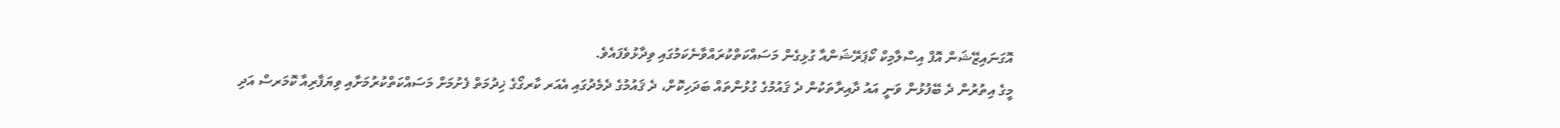އޮގަނައިޒޭޝަން އޮފް އިސްލާމިކް ކޯޕަރޭޝަންއާ ގުޅިގެން މަސައްކަތްކުރައްވާނެކަމުގައި ވިދާޅުވެފައެވެ.
މީގެ އިތުރުން ދެ ބޭފުޅުން ވަނީ އައު ދާއިރާތަކުން ދެ ޤައުމުގެ ގުޅުންތައް ބަދަހިކޮށް، ދެ ޤައުމުގެ ދެމެދުގައި އެއަރ ކާރގޯގެ ޚިދުމަތް ފެށުމަށް މަސައްކަތްކުރުމަށާއި ވިޔަފާރިއާ ކޮމަރސް އަދި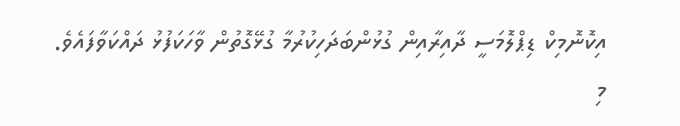އިކޮނޮމިކް ޑިޕްލޮމަސީ ދާއިރާއިން ގުޅުންބަދަހިކުރުމާ ގުޅޭގޮތުން ވާހަކަފުޅު ދައްކަވާފައެވެ.
މި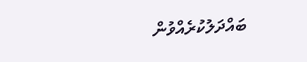ބައްދަލުކުރެއްވުން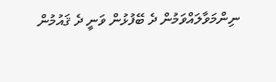ނިންމަވާލައްވަމުން ދެ ބޭފުޅުން ވަނީ ދެ ޤައުމުން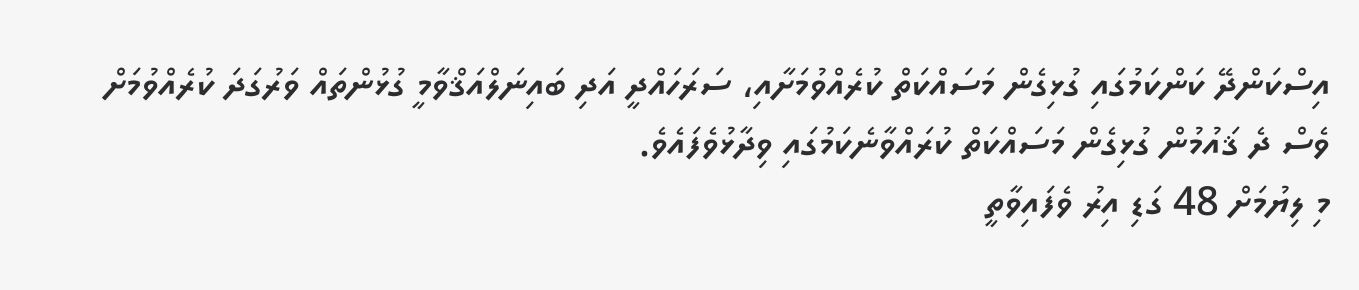އިސްކަންދޭ ކަންކަމުގައި ގުޅިގެން މަސައްކަތް ކުރެއްވުމަށާއި، ސަރަހައްދީ އަދި ބައިނަލްއަޤްވާމީ ގުޅުންތައް ވަރުގަދަ ކުރެއްވުމަށް ވެސް ދެ ޤައުމުން ގުޅިގެން މަސައްކަތް ކުރައްވާނެކަމުގައި ވިދާޅުވެފައެވެ.
މި ލިޔުމަށް 48 ގަޑި އިރު ވެފައިވާތީ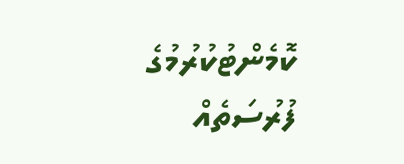ކޮމެންޓުކުރުމުގެ ފުރުސަތެއް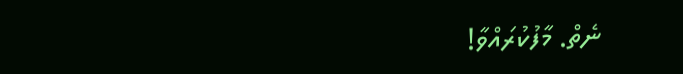ނެތް. މާފުކުރައްވާ!